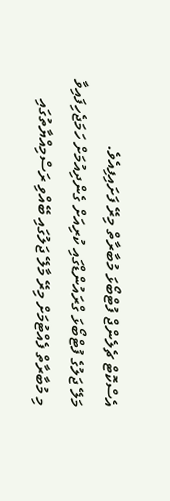އެސްކޮޓް ޗެލެންޖް ފުޓްބޯޅަ މުބާރާތް މިރޭ ފަށައިފިއެވެ.
މަލޭ ޖަލުގެ ފުޓްބޯޅަ ގްރައުންޑްގައި ކުރިއަށް ގެންދިއުމަށް ހަމަޖެހިފައިވާ މި މުބާރާތް ފެއްޓުމަށް މިރޭ މާލޭ ޖަލުގައި ބޭއްވި ރަސްމިއްޔާތުގައި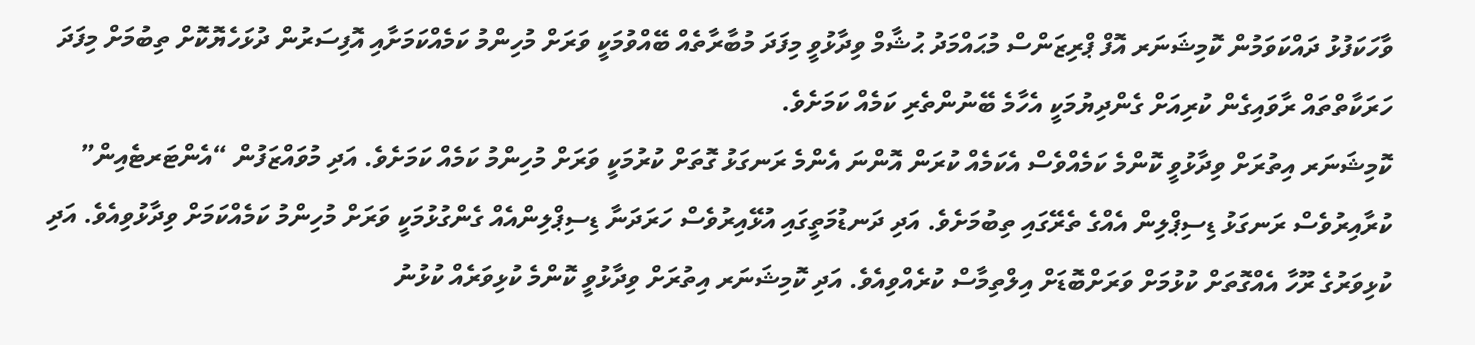ވާހަކަފުޅު ދައްކަވަމުން ކޮމިޝަނަރ އޮފް ޕްރިޒަންސް މުޙައްމަދު ޙުޝާމް ވިދާޅުވީ މިފަދަ މުބާރާތެއް ބޭއްވުމަކީ ވަރަށް މުހިންމު ކަމެއްކަމަށާއި އޮފިސަރުން ދުޅަހެޔޮކޮށް ތިބުމަށް މިފަދަ ހަރަކާތްތައް ރާވައިގެން ކުރިއަށް ގެންދިޔުމަކީ އެހާމެ ބޭނުންތެރި ކަމެއް ކަމަށެވެ.
ކޮމިޝަނަރ އިތުރަށް ވިދާޅުވީ ކޮންމެ ކަމެއްވެސް އެކަމެއް ކުރަން އޮންނަ އެންމެ ރަނގަޅު ގޮތަށް ކުރުމަކީ ވަރަށް މުހިންމު ކަމެއް ކަމަށެވެ. އަދި މުވައްޒަފުން “އެންޓަރޓެއިން” ކުރާއިރުވެސް ރަނގަޅު ޑިސިޕްލިން އެއްގެ ތެރޭގައި ތިބުމަށެވެ. އަދި ދަނޑުމަތީގައި އުޅޭއިރުވެސް ހަރަދަނާ ޑިސިޕްލިންއެއް ގެންގުޅުމަކީ ވަރަށް މުހިންމު ކަމެއްކަމަށް ވިދާޅުވިއެވެ. އަދި ކުޅިވަރުގެ ރޫހާ އެއްގޮތަށް ކުޅުމަށް ވަރަށްބޮޑަށް އިލްތިމާސް ކުރެއްވިއެވެ. އަދި ކޮމިޝަނަރ އިތުރަށް ވިދާޅުވީ ކޮންމެ ކުޅިވަރެއް ކުޅުނު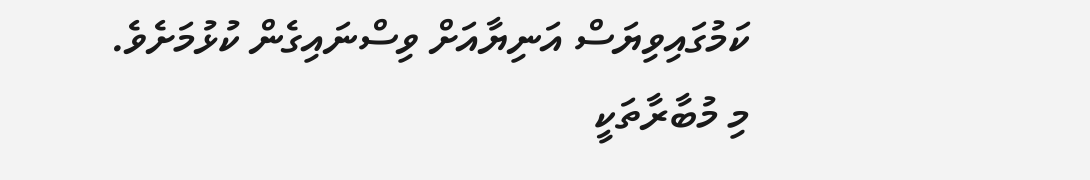ކަމުގައިވިޔަސް އަނިޔާއަށް ވިސްނައިގެން ކުޅުމަށެވެ.
މި މުބާރާތަކީ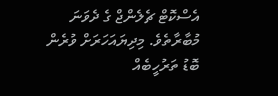އެސްކޮޓް ޗެލެންޖް ގެ ދެވަނަ މުބާރާތެވެ. މިދިޔައަހަރަށް ވުރެން ބޮޑު ތަރުހީބެއް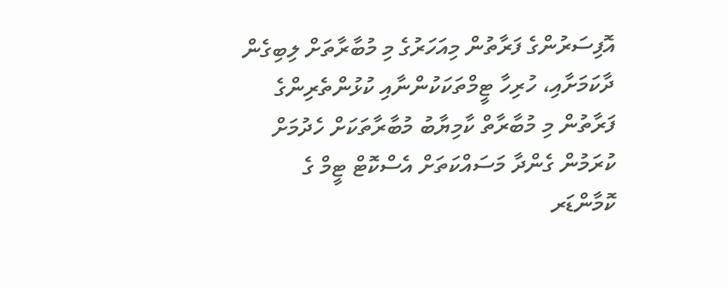އޮފިސަރުންގެ ފަރާތުން މިއަހަރުގެ މި މުބާރާތަށް ލިބިގެން ދާކަމަށާއި، ހުރިހާ ޓީމްތަކަކުންނާއި ކުޅުންތެރިންގެ ފަރާތުން މި މުބާރާތް ކާމިޔާބު މުބާރާތަކަށް ހެދުމަށް ކުރަމުން ގެންދާ މަސައްކަތަށް އެސްކޮޓް ޓީމް ގެ ކޮމާންޑަރ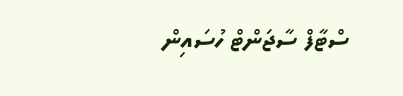ސްޓާފް ސާޖަންޓް ހުސައިން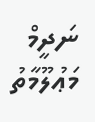ނަދީމް މަޢުލޫމާތު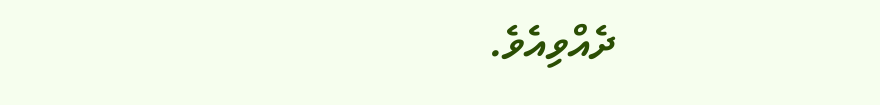ދެއްވިއެވެ.